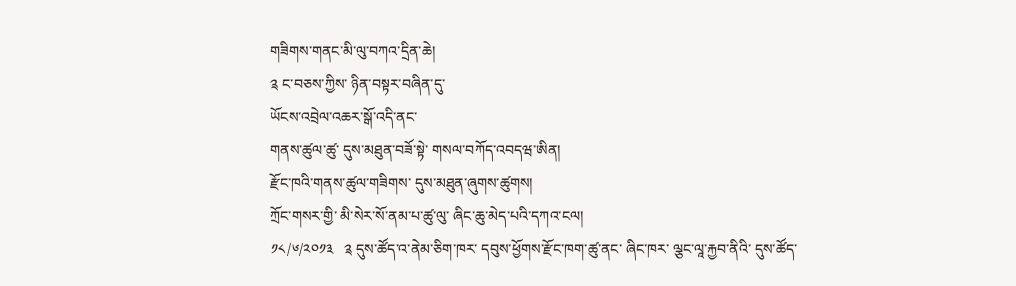གཟིགས་གནང་མི་ལུ་བཀའ་དྲིན་ཆེ།
༉ ང་བཅས་ཀྱིས་ ཉིན་བསྟར་བཞིན་དུ་
ཡོངས་འབྲེལ་འཆར་སྒོ་འདི་ནང་
གནས་ཚུལ་ཚུ་ དུས་མཐུན་བཟོ་སྟེ་ གསལ་བཀོད་འབདཝ་ཨིན།
རྫོང་ཁའི་གནས་ཚུལ་གཟིགས་ དུས་མཐུན་ཞུགས་ཚུགས།
ཀྲོང་གསར་གྱི་ མི་སེར་སོ་ནམ་པ་ཚུ་ལུ་ ཞིང་ཆུ་མེད་པའི་དཀའ་ངལ།
༡༨/༦/༢༠༡༣   ༉ དུས་ཚོད་འ་ནེམ་ཅིག་ཁར་ དབུས་ཕྱོགས་རྫོང་ཁག་ཚུ་ནང་ ཞིང་ཁར་ ལྕང་ལཱ་རྐྱབ་ནིའི་ དུས་ཚོད་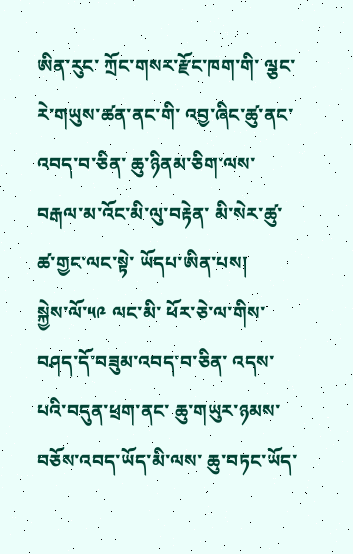ཨིན་རུང་ ཀྲོང་གསར་རྫོང་ཁག་གི་ ལྕང་རེ་གཡུས་ཚན་ནང་གི་ འབྱ་ཞིང་ཚུ་ནང་འབད་བ་ཅིན་ ཆུ་ཉིནམ་ཅིག་ལས་བརྒལ་མ་འོང་མི་ལུ་བརྟེན་ མི་སེར་ཚུ་ ཚ་གྱང་ལང་སྟེ་ ཡོདཔ་ཨིན་པས།
སྐྱེས་ལོ་༥༩ ལང་མི་ ཕོར་ཅེ་ལ་གིས་ བཤད་དོ་བཟུམ་འབད་བ་ཅིན་ འདས་པའི་བདུན་ཕྲག་ནང་ ཆུ་གཡུར་ཉམས་བཅོས་འབད་ཡོད་མི་ལས་ ཆུ་བཏང་ཡོད་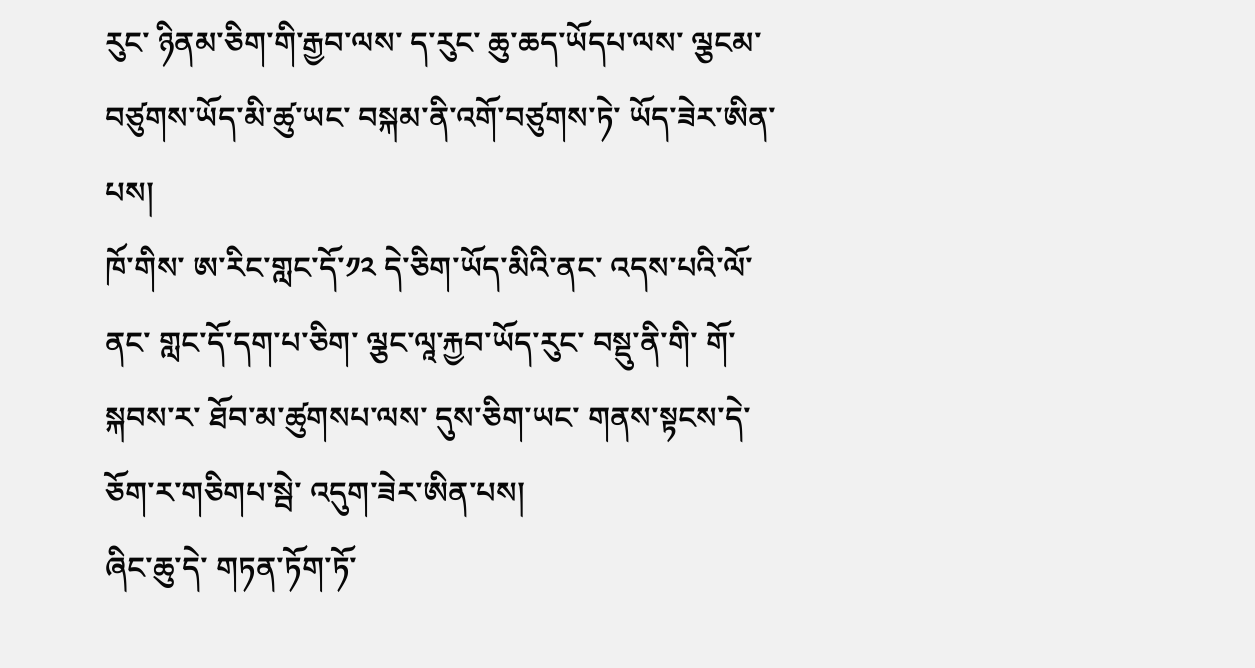རུང་ ཉིནམ་ཅིག་གི་རྒྱབ་ལས་ ད་རུང་ ཆུ་ཆད་ཡོདཔ་ལས་ ལྕངམ་བཙུགས་ཡོད་མི་ཚུ་ཡང་ བསྐམ་ནི་འགོ་བཙུགས་ཏེ་ ཡོད་ཟེར་ཨིན་པས།
ཁོ་གིས་ ཨ་རིང་གླང་དོ་༡༢ དེ་ཅིག་ཡོད་མིའི་ནང་ འདས་པའི་ལོ་ནང་ གླང་དོ་དག་པ་ཅིག་ ལྕང་ལཱ་རྐྱབ་ཡོད་རུང་ བསྡུ་ནི་གི་ གོ་སྐབས་ར་ ཐོབ་མ་ཚུགསཔ་ལས་ དུས་ཅིག་ཡང་ གནས་སྟངས་དེ་ ཅོག་ར་གཅིགཔ་སྦེ་ འདུག་ཟེར་ཨིན་པས།
ཞིང་ཆུ་དེ་ གཏན་ཏོག་ཏོ་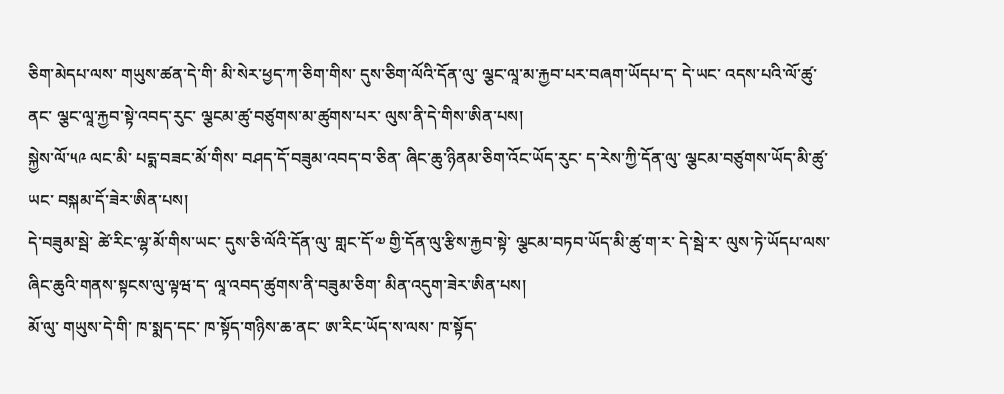ཅིག་མེདཔ་ལས་ གཡུས་ཚན་དེ་གི་ མི་སེར་ཕྱད་ཀ་ཅིག་གིས་ དུས་ཅིག་ལོའི་དོན་ལུ་ ལྕང་ལཱ་མ་རྐྱབ་པར་བཞག་ཡོདཔ་ད་ དེ་ཡང་ འདས་པའི་ལོ་ཚུ་ནང་ ལྕང་ལཱ་རྐྱབ་སྟེ་འབད་རུང་ ལྕངམ་ཚུ་བཙུགས་མ་ཚུགས་པར་ ལུས་ནི་དེ་གིས་ཨིན་པས།
སྐྱེས་ལོ་༥༩ ལང་མི་ པདྨ་བཟང་མོ་གིས་ བཤད་དོ་བཟུམ་འབད་བ་ཅིན་ ཞིང་ཆུ་ཉིནམ་ཅིག་འོང་ཡོད་རུང་ ད་རེས་ཀྱི་དོན་ལུ་ ལྕངམ་བཙུགས་ཡོད་མི་ཚུ་ཡང་ བསྐམ་དོ་ཟེར་ཨིན་པས།
དེ་བཟུམ་སྦེ་ ཚེ་རིང་ལྷ་མོ་གིས་ཡང་ དུས་ཅི་ལོའི་དོན་ལུ་ གླང་དོ་༧ གྱི་དོན་ལུ་རྩིས་རྐྱབ་སྟེ་ ལྕངམ་བཏབ་ཡོད་མི་ཚུ་ག་ར་ དེ་སྦེ་ར་ ལུས་ཏེ་ཡོདཔ་ལས་ ཞིང་ཆུའི་གནས་སྟངས་ལུ་ལྟཝ་ད་ ལཱ་འབད་ཚུགས་ནི་བཟུམ་ཅིག་ མིན་འདུག་ཟེར་ཨིན་པས།
མོ་ལུ་ གཡུས་དེ་གི་ ཁ་སྨད་དང་ ཁ་སྟོད་གཉིས་ཆ་ནང་ ཨ་རིང་ཡོད་ས་ལས་ ཁ་སྟོད་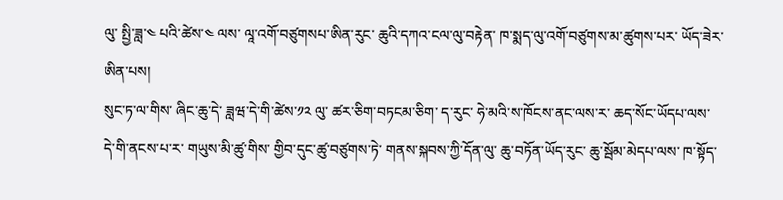ལུ་ སྤྱི་ཟླ་༤ པའི་ཚེས་༤ ལས་ ལཱ་འགོ་བཙུགསཔ་ཨིན་རུང་ ཆུའི་དཀའ་ངལ་ལུ་བརྟེན་ ཁ་སྨད་ལུ་འགོ་བཙུགས་མ་ཚུགས་པར་ ཡོད་ཟེར་ཨིན་པས།
སུང་ཏ་ལ་གིས་ ཞིང་ཆུ་དེ་ ཟླཝ་དེ་གི་ཚེས་༡༢ ལུ་ ཚར་ཅིག་བཏངམ་ཅིག་ ད་རུང་ ཧེ་མའི་ས་ཁོངས་ནང་ལས་ར་ ཆད་སོང་ཡོདཔ་ལས་ དེ་གི་ནངས་པ་ར་ གཡུས་མི་ཚུ་གིས་ གྱིབ་དུང་ཚུ་བཙུགས་ཏེ་ གནས་སྐབས་ཀྱི་དོན་ལུ་ ཆུ་བཏོན་ཡོད་རུང་ ཆུ་སྦོམ་མེདཔ་ལས་ ཁ་སྟོད་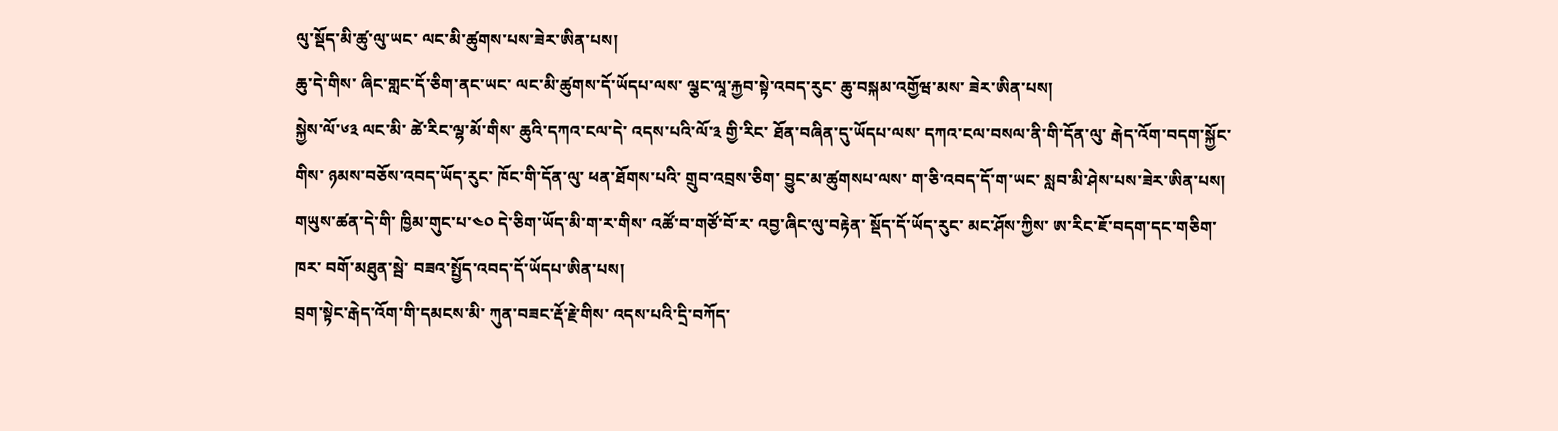ལུ་སྡོད་མི་ཚུ་ལུ་ཡང་ ལང་མི་ཚུགས་པས་ཟེར་ཨིན་པས།
ཆུ་དེ་གིས་ ཞིང་གླང་དོ་ཅིག་ནང་ཡང་ ལང་མི་ཚུགས་དོ་ཡོདཔ་ལས་ ལྕང་ལཱ་རྐྱབ་སྟེ་འབད་རུང་ ཆུ་བསྐམ་འགྱོཝ་མས་ ཟེར་ཨིན་པས།
སྐྱེས་ལོ་༦༣ ལང་མི་ ཚེ་རིང་ལྷ་མོ་གིས་ ཆུའི་དཀའ་ངལ་དེ་ འདས་པའི་ལོ་༣ གྱི་རིང་ ཐོན་བཞིན་དུ་ཡོདཔ་ལས་ དཀའ་ངལ་བསལ་ནི་གི་དོན་ལུ་ རྒེད་འོག་བདག་སྐྱོང་གིས་ ཉམས་བཅོས་འབད་ཡོད་རུང་ ཁོང་གི་དོན་ལུ་ ཕན་ཐོགས་པའི་ གྲུབ་འབྲས་ཅིག་ བྱུང་མ་ཚུགསཔ་ལས་ ག་ཅི་འབད་དོ་ག་ཡང་ སླབ་མི་ཤེས་པས་ཟེར་ཨིན་པས།
གཡུས་ཚན་དེ་གི་ ཁྱིམ་གུང་པ་༤༠ དེ་ཅིག་ཡོད་མི་ག་ར་གིས་ འཚོ་བ་གཙོ་བོ་ར་ འབྱ་ཞིང་ལུ་བརྟེན་ སྡོད་དོ་ཡོད་རུང་ མང་ཤོས་ཀྱིས་ ཨ་རིང་ཇོ་བདག་དང་གཅིག་ཁར་ བགོ་མཐུན་སྦེ་ བཟའ་སྤྱོད་འབད་དོ་ཡོདཔ་ཨིན་པས།
བྲག་སྟེང་རྒེད་འོག་གི་དམངས་མི་ ཀུན་བཟང་རྡོ་རྗེ་གིས་ འདས་པའི་དྲི་བཀོད་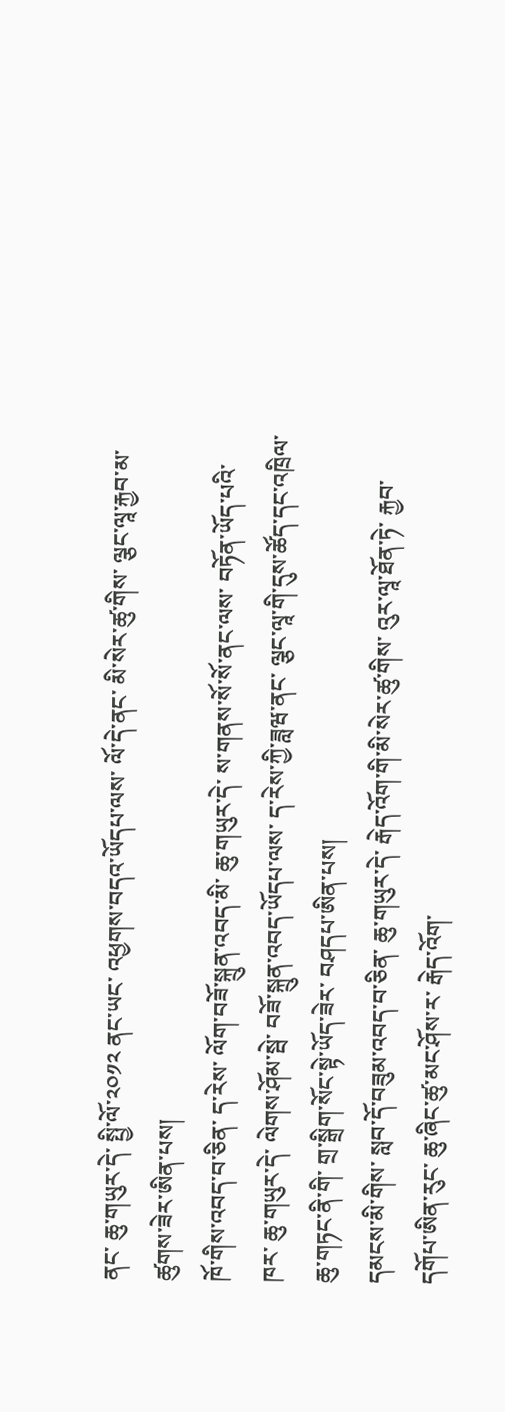ནང་ ཆུ་གཡུར་དེ་ སྤྱི་ལོ་༢༠༡༢ ནང་ཡང་ འཕྱགས་བདའ་ཡོདཔ་ལས་ ལོ་དེ་ནང་ མི་སེར་ཚུ་གིས་ ལྕང་ལཱ་རྐྱབ་མ་ཚུགས་ཟེར་ཨིན་པས།
ཁོ་གིས་འབད་བ་ཅིན་ ད་རེས་ ལོག་བཟོ་སྐྲུན་འབད་མི་ ཆུ་གཡུར་དེ་ ས་གནས་སོ་སོ་ནང་ལས་ བཏོན་ཡོད་པའི་ཁར་ ཆུ་གཡུར་དེ་ ལེགས་ཤོམ་སྦེ་ བཟོ་སྐྲུན་འབད་ཡོདཔ་ལས་ ད་རེས་ཀྱི་ཟླཝ་ནང་ ལྕང་ལཱ་གི་དུས་ཚོད་དང་འཁྲིལ་ ཆུ་གཏང་ནི་གི་ གྲ་སྒྲིག་སོང་སྟེ་ཡོད་ཟེར་ བཤདཔ་ཨིན་པས།
དམངས་མི་གིས་ སླབ་དོ་བཟུམ་འབད་བ་ཅིན་ ཆུ་གཡུར་དེ་ རྒེད་འོག་གི་མི་སེར་ཚུ་གིས་ འུར་ལཱ་ཐོན་ཏེ་ རྐྱབ་དགོཔ་ཨིན་རུང་ ཆུ་ཞིང་ཚུ་མང་ཤོས་ར་ རྒེད་འོག་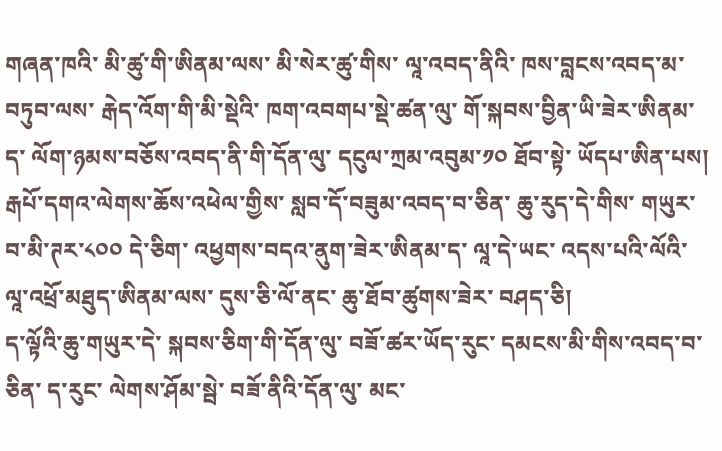གཞན་ཁའི་ མི་ཚུ་གི་ཨིནམ་ལས་ མི་སེར་ཚུ་གིས་ ལཱ་འབད་ནིའི་ ཁས་བླངས་འབད་མ་བཏུབ་ལས་ རྒེད་འོག་གི་མི་སྡེའི་ ཁག་འབགཔ་སྡེ་ཚན་ལུ་ གོ་སྐབས་བྱིན་ཡི་ཟེར་ཨིནམ་ད་ ལོག་ཉམས་བཅོས་འབད་ནི་གི་དོན་ལུ་ དངུལ་ཀྲམ་འབུམ་༡༠ ཐོབ་སྟེ་ ཡོདཔ་ཨིན་པས།
རྒཔོ་དགའ་ལེགས་ཆོས་འཕེལ་གྱིས་ སླབ་དོ་བཟུམ་འབད་བ་ཅིན་ ཆུ་རུད་དེ་གིས་ གཡུར་བ་མི་ཊར་༨༠༠ དེ་ཅིག་ འཕྱགས་བདའ་ནུག་ཟེར་ཨིནམ་ད་ ལཱ་དེ་ཡང་ འདས་པའི་ལོའི་ ལཱ་འཕྲོ་མཐུད་ཨིནམ་ལས་ དུས་ཅི་ལོ་ནང་ ཆུ་ཐོབ་ཚུགས་ཟེར་ བཤད་ཅི།
ད་ལྟོའི་ཆུ་གཡུར་དེ་ སྐབས་ཅིག་གི་དོན་ལུ་ བཟོ་ཚར་ཡོད་རུང་ དམངས་མི་གིས་འབད་བ་ཅིན་ ད་རུང་ ལེགས་ཤོམ་སྦེ་ བཟོ་ནིའི་དོན་ལུ་ མང་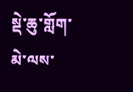སྡེ་ཆུ་གློག་མེ་ལས་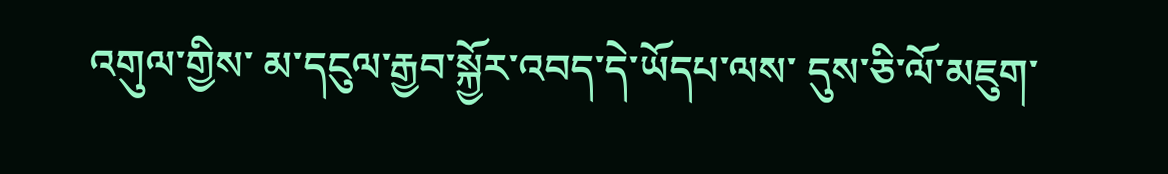འགུལ་གྱིས་ མ་དངུལ་རྒྱབ་སྐྱོར་འབད་དེ་ཡོདཔ་ལས་ དུས་ཅི་ལོ་མཇུག་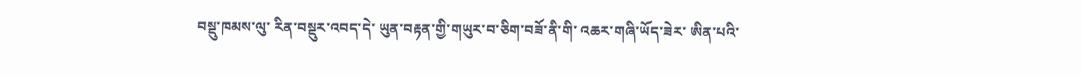བསྡུ་ཁམས་ལུ་ རིན་བསྡུར་འབད་དེ་ ཡུན་བརྟན་གྱི་གཡུར་བ་ཅིག་བཟོ་ནི་གི་ འཆར་གཞི་ཡོད་ཟེར་ ཨིན་པའི་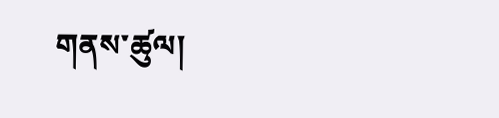གནས་ཚུལ།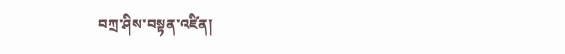བཀྲ་ཤིས་བསྟན་འཛིན།